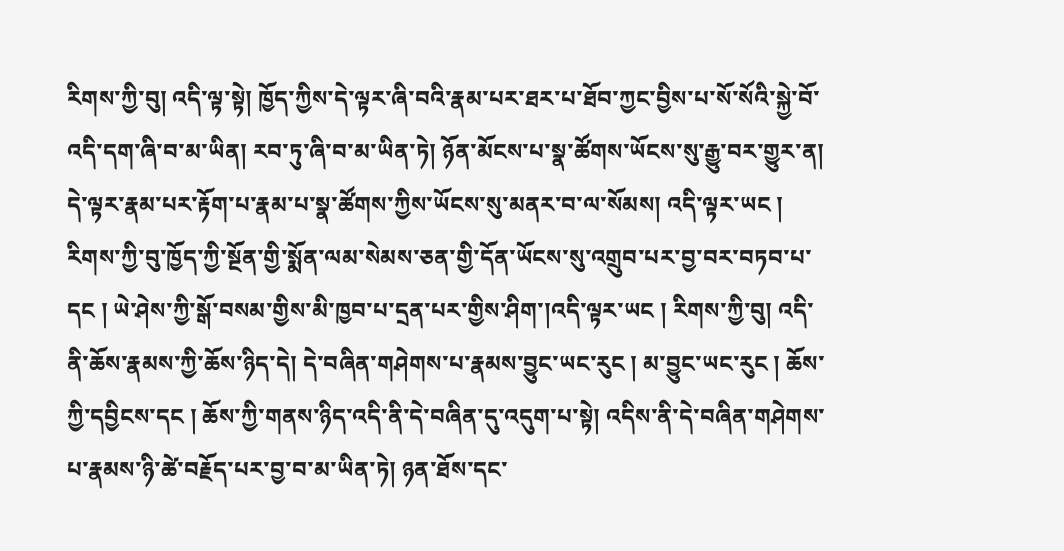རིགས་ཀྱི་བུ། འདི་ལྟ་སྟེ། ཁྱོད་ཀྱིས་དེ་ལྟར་ཞི་བའི་རྣམ་པར་ཐར་པ་ཐོབ་ཀྱང་བྱིས་པ་སོ་སོའི་སྐྱེ་བོ་འདི་དག་ཞི་བ་མ་ཡིན། རབ་ཏུ་ཞི་བ་མ་ཡིན་ཏེ། ཉོན་མོངས་པ་སྣ་ཚོགས་ཡོངས་སུ་རྒྱུ་བར་གྱུར་ན། དེ་ལྟར་རྣམ་པར་རྟོག་པ་རྣམ་པ་སྣ་ཚོགས་ཀྱིས་ཡོངས་སུ་མནར་བ་ལ་སོམས། འདི་ལྟར་ཡང ། རིགས་ཀྱི་བུ་ཁྱོད་ཀྱི་སྔོན་གྱི་སྨོན་ལམ་སེམས་ཅན་གྱི་དོན་ཡོངས་སུ་འགྲུབ་པར་བྱ་བར་བཏབ་པ་དང ། ཡེ་ཤེས་ཀྱི་སྒོ་བསམ་གྱིས་མི་ཁྱབ་པ་དྲན་པར་གྱིས་ཤིག་།འདི་ལྟར་ཡང ། རིགས་ཀྱི་བུ། འདི་ནི་ཆོས་རྣམས་ཀྱི་ཆོས་ཉིད་དེ། དེ་བཞིན་གཤེགས་པ་རྣམས་བྱུང་ཡང་རུང ། མ་བྱུང་ཡང་རུང ། ཆོས་ཀྱི་དབྱིངས་དང ། ཆོས་ཀྱི་གནས་ཉིད་འདི་ནི་དེ་བཞིན་དུ་འདུག་པ་སྟེ། འདིས་ནི་དེ་བཞིན་གཤེགས་པ་རྣམས་ཉི་ཚེ་བརྗོད་པར་བྱ་བ་མ་ཡིན་ཏེ། ཉན་ཐོས་དང་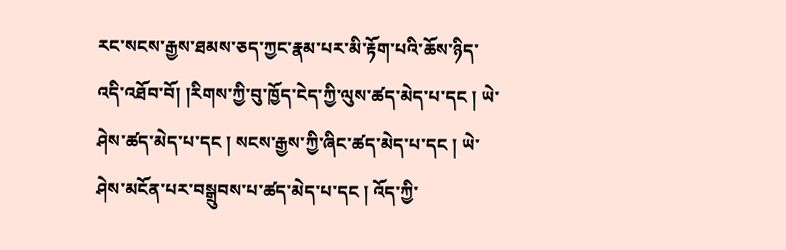རང་སངས་རྒྱས་ཐམས་ཅད་ཀྱང་རྣམ་པར་མི་རྟོག་པའི་ཆོས་ཉིད་འདི་འཐོབ་བོ། །རིགས་ཀྱི་བུ་ཁྱོད་ངེད་ཀྱི་ལུས་ཚད་མེད་པ་དང ། ཡེ་ཤེས་ཚད་མེད་པ་དང ། སངས་རྒྱས་ཀྱི་ཞིང་ཚད་མེད་པ་དང ། ཡེ་ཤེས་མངོན་པར་བསྒྲུབས་པ་ཚད་མེད་པ་དང ། འོད་ཀྱི་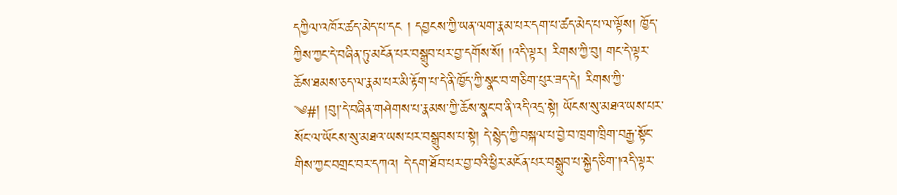དཀྱིལ་འཁོར་ཚད་མེད་པ་དང ། དབྱངས་ཀྱི་ཡན་ལག་རྣམ་པར་དག་པ་ཚད་མེད་པ་ལ་ལྟོས། ཁྱོད་ཀྱིས་ཀྱང་དེ་བཞིན་ཏུ་མངོན་པར་བསྒྲུབ་པར་བྱ་དགོས་སོ། །འདི་ལྟར། རིགས་ཀྱི་བུ། གང་དེ་ལྟར་ཆོས་ཐམས་ཅད་ལ་རྣམ་པར་མི་རྟོག་པ་དེ་ནི་ཁྱོད་ཀྱི་སྣང་བ་གཅིག་པུར་ཟད་དེ། རིགས་ཀྱི་
༄#། །བུ།་དེ་བཞིན་གཤེགས་པ་རྣམས་ཀྱི་ཆོས་སྣང་བ་ནི་འདི་འདྲ་སྟེ། ཡོངས་སུ་མཐའ་ཡས་པར་སོང་ལ་ཡོངས་སུ་མཐའ་ཡས་པར་བསྒྲུབས་པ་སྟེ། དེ་སྙེད་ཀྱི་བསྐལ་པ་བྱེ་བ་ཁྲག་ཁྲིག་བརྒྱ་སྟོང་གིས་ཀྱང་བགྲང་བར་དཀའ། དེ་དག་ཐོབ་པར་བྱ་བའི་ཕྱིར་མངོན་པར་བསྒྲུབ་པ་སྐྱེད་ཅིག་།འདི་ལྟར་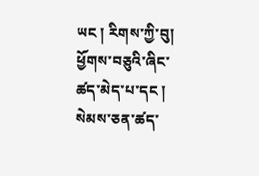ཡང ། རིགས་ཀྱི་བུ། ཕྱོགས་བཅུའི་ཞིང་ཚད་མེད་པ་དང ། སེམས་ཅན་ཚད་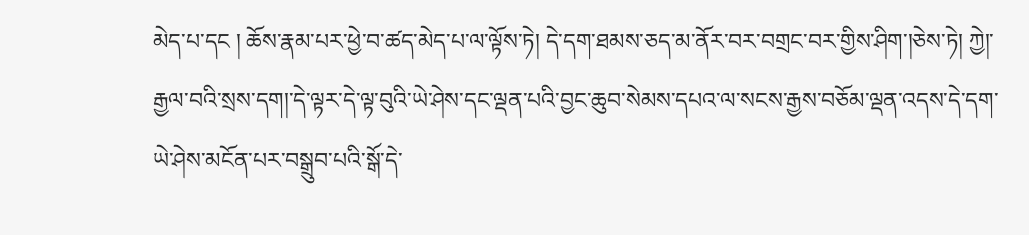མེད་པ་དང ། ཆོས་རྣམ་པར་ཕྱེ་བ་ཚད་མེད་པ་ལ་ལྟོས་ཏེ། དེ་དག་ཐམས་ཅད་མ་ནོར་བར་བགྲང་བར་གྱིས་ཤིག་།ཅེས་ཏེ། ཀྱེ།་རྒྱལ་བའི་སྲས་དག།་དེ་ལྟར་དེ་ལྟ་བུའི་ཡེ་ཤེས་དང་ལྡན་པའི་བྱང་ཆུབ་སེམས་དཔའ་ལ་སངས་རྒྱས་བཅོམ་ལྡན་འདས་དེ་དག་ཡེ་ཤེས་མངོན་པར་བསྒྲུབ་པའི་སྒོ་དེ་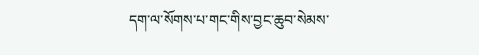དག་ལ་སོགས་པ་གང་གིས་བྱང་ཆུབ་སེམས་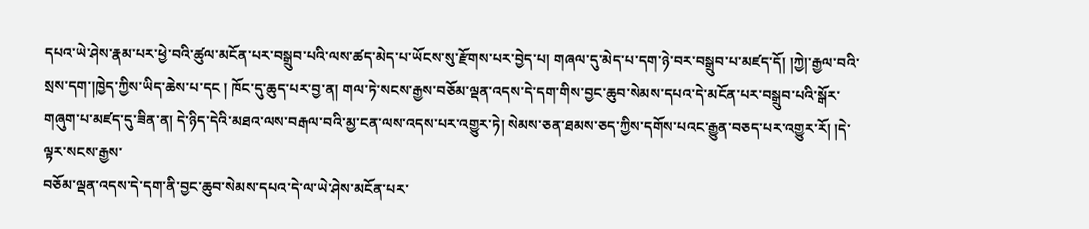དཔའ་ཡེ་ཤེས་རྣམ་པར་ཕྱེ་བའི་ཚུལ་མངོན་པར་བསྒྲུབ་པའི་ལས་ཚད་མེད་པ་ཡོངས་སུ་རྫོགས་པར་བྱེད་པ། གཞལ་དུ་མེད་པ་དག་ཉེ་བར་བསྒྲུབ་པ་མཛད་དོ། །ཀྱེ།་རྒྱལ་བའི་སྲས་དག་།ཁྱེད་ཀྱིས་ཡིད་ཆེས་པ་དང ། ཁོང་དུ་ཆུད་པར་བྱ་ན། གལ་ཏེ་སངས་རྒྱས་བཅོམ་ལྡན་འདས་དེ་དག་གིས་བྱང་ཆུབ་སེམས་དཔའ་དེ་མངོན་པར་བསྒྲུབ་པའི་སྒོར་གཞུག་པ་མཛད་དུ་ཟིན་ན། དེ་ཉིད་དེའི་མཐའ་ལས་བརྒལ་བའི་མྱ་ངན་ལས་འདས་པར་འགྱུར་ཏེ། སེམས་ཅན་ཐམས་ཅད་ཀྱིས་དགོས་པའང་རྒྱུན་བཅད་པར་འགྱུར་རོ། །དེ་ལྟར་སངས་རྒྱས་
བཅོམ་ལྡན་འདས་དེ་དག་ནི་བྱང་ཆུབ་སེམས་དཔའ་དེ་ལ་ཡེ་ཤེས་མངོན་པར་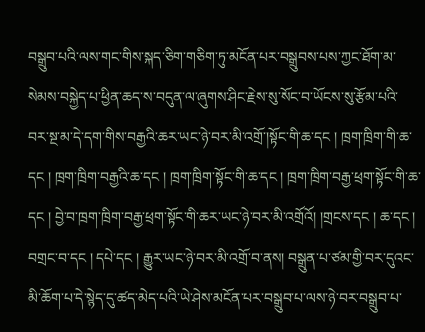བསྒྲུབ་པའི་ལས་གང་གིས་སྐད་ཅིག་གཅིག་ཏུ་མངོན་པར་བསྒྲུབས་པས་ཀྱང་ཐོག་མ་སེམས་བསྐྱེད་པ་ཕྱིན་ཆད་ས་བདུན་ལ་ཞུགས་ཤིང་རྗེས་སུ་སོང་བ་ཡོངས་སུ་རྩོམ་པའི་བར་སྔ་མ་དེ་དག་གིས་བརྒྱའི་ཆར་ཡང་ཉེ་བར་མི་འགྲོ་།སྟོང་གི་ཆ་དང ། ཁྲག་ཁྲིག་གི་ཆ་དང ། ཁྲག་ཁྲིག་བརྒྱའི་ཆ་དང ། ཁྲག་ཁྲིག་སྟོང་གི་ཆ་དང ། ཁྲག་ཁྲིག་བརྒྱ་ཕྲག་སྟོང་གི་ཆ་དང ། བྱེ་བ་ཁྲག་ཁྲིག་བརྒྱ་ཕྲག་སྟོང་གི་ཆར་ཡང་ཉེ་བར་མི་འགྲོའོ། །གྲངས་དང ། ཆ་དང ། བགྲང་བ་དང ། དཔེ་དང ། རྒྱུར་ཡང་ཉེ་བར་མི་འགྲོ་བ་ནས། བསྒྲུན་པ་ཙམ་གྱི་བར་དུའང་མི་ཆོག་པ་དེ་སྙེད་དུ་ཚད་མེད་པའི་ཡེ་ཤེས་མངོན་པར་བསྒྲུབ་པ་ལས་ཉེ་བར་བསྒྲུབ་པ་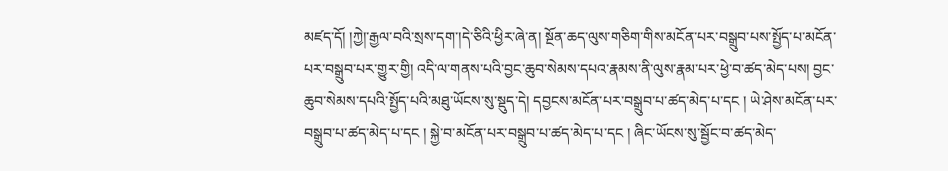མཛད་དོ། །ཀྱེ།་རྒྱལ་བའི་སྲས་དག་།དེ་ཅིའི་ཕྱིར་ཞེ་ན། སྔོན་ཆད་ལུས་གཅིག་གིས་མངོན་པར་བསྒྲུབ་པས་སྤྱོད་པ་མངོན་པར་བསྒྲུབ་པར་གྱུར་གྱི། འདི་ལ་གནས་པའི་བྱང་ཆུབ་སེམས་དཔའ་རྣམས་ནི་ལུས་རྣམ་པར་ཕྱེ་བ་ཚད་མེད་པས། བྱང་ཆུབ་སེམས་དཔའི་སྤྱོད་པའི་མཐུ་ཡོངས་སུ་སྡུད་དེ། དབྱངས་མངོན་པར་བསྒྲུབ་པ་ཚད་མེད་པ་དང ། ཡེ་ཤེས་མངོན་པར་བསྒྲུབ་པ་ཚད་མེད་པ་དང ། སྐྱེ་བ་མངོན་པར་བསྒྲུབ་པ་ཚད་མེད་པ་དང ། ཞིང་ཡོངས་སུ་སྦྱོང་བ་ཚད་མེད་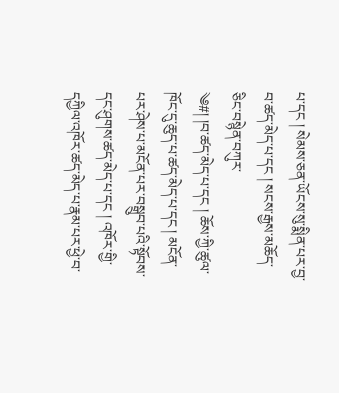པ་དང ། སེམས་ཅན་ཡོངས་སུ་སྨིན་པར་བྱ་བ་ཚད་མེད་པ་དང ། སངས་རྒྱས་མཆོད་ཅིང་བསྙེན་བཀུར་
༄#། །བ་ཚད་མེད་པ་དང ། ཆོས་ཀྱི་ཚུལ་ཁོང་དུ་ཆུད་པ་ཚད་མེད་པ་དང ། མངོན་པར་ཤེས་པ་མངོན་པར་བསྒྲུབ་པའི་སྟོབས་དང་ཤུགས་ཚད་མེད་པ་དང ། འཁོར་གྱི་དཀྱིལ་འཁོར་ཚད་མེད་པ་རྣམ་པར་ཕྱེ་བ་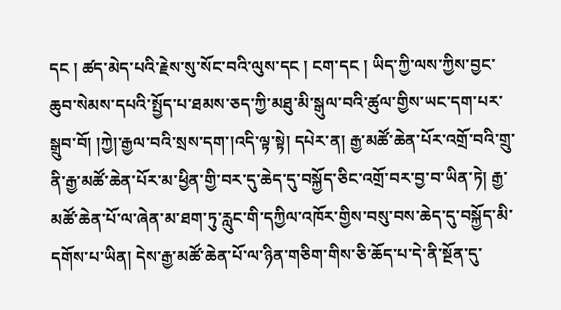དང ། ཚད་མེད་པའི་རྗེས་སུ་སོང་བའི་ལུས་དང ། ངག་དང ། ཡིད་ཀྱི་ལས་ཀྱིས་བྱང་ཆུབ་སེམས་དཔའི་སྤྱོད་པ་ཐམས་ཅད་ཀྱི་མཐུ་མི་སྒུལ་བའི་ཚུལ་གྱིས་ཡང་དག་པར་སྒྲུབ་བོ། །ཀྱེ།་རྒྱལ་བའི་སྲས་དག་།འདི་ལྟ་སྟེ། དཔེར་ན། རྒྱ་མཚོ་ཆེན་པོར་འགྲོ་བའི་གྲུ་ནི་རྒྱ་མཚོ་ཆེན་པོར་མ་ཕྱིན་གྱི་བར་དུ་ཆེད་དུ་བསྐྱོད་ཅིང་འགྲོ་བར་བྱ་བ་ཡིན་ཏེ། རྒྱ་མཚོ་ཆེན་པོ་ལ་ཞེན་མ་ཐག་ཏུ་རླུང་གི་དཀྱིལ་འཁོར་གྱིས་བསུ་བས་ཆེད་དུ་བསྐྱོད་མི་དགོས་པ་ཡིན། དེས་རྒྱ་མཚོ་ཆེན་པོ་ལ་ཉིན་གཅིག་གིས་ཅི་ཆོད་པ་དེ་ནི་སྔོན་དུ་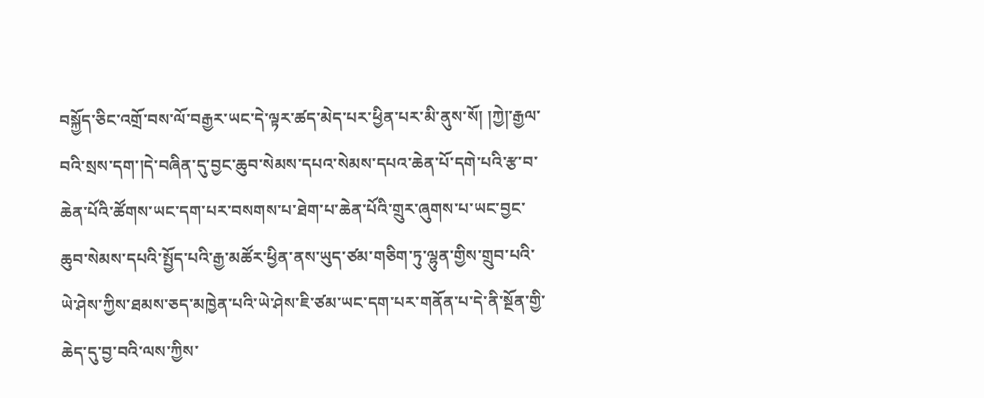བསྐྱོད་ཅིང་འགྲོ་བས་ལོ་བརྒྱར་ཡང་དེ་ལྟར་ཚད་མེད་པར་ཕྱིན་པར་མི་ནུས་སོ། །ཀྱེ།་རྒྱལ་བའི་སྲས་དག་།དེ་བཞིན་དུ་བྱང་ཆུབ་སེམས་དཔའ་སེམས་དཔའ་ཆེན་པོ་དགེ་པའི་རྩ་བ་ཆེན་པོའི་ཚོགས་ཡང་དག་པར་བསགས་པ་ཐེག་པ་ཆེན་པོའི་གྲུར་ཞུགས་པ་ཡང་བྱང་ཆུབ་སེམས་དཔའི་སྤྱོད་པའི་རྒྱ་མཚོར་ཕྱིན་ནས་ཡུད་ཙམ་གཅིག་ཏུ་ལྷུན་གྱིས་གྲུབ་པའི་ཡེ་ཤེས་ཀྱིས་ཐམས་ཅད་མཁྱེན་པའི་ཡེ་ཤེས་ཇི་ཙམ་ཡང་དག་པར་གནོན་པ་དེ་ནི་སྔོན་གྱི་ཆེད་དུ་བྱ་བའི་ལས་ཀྱིས་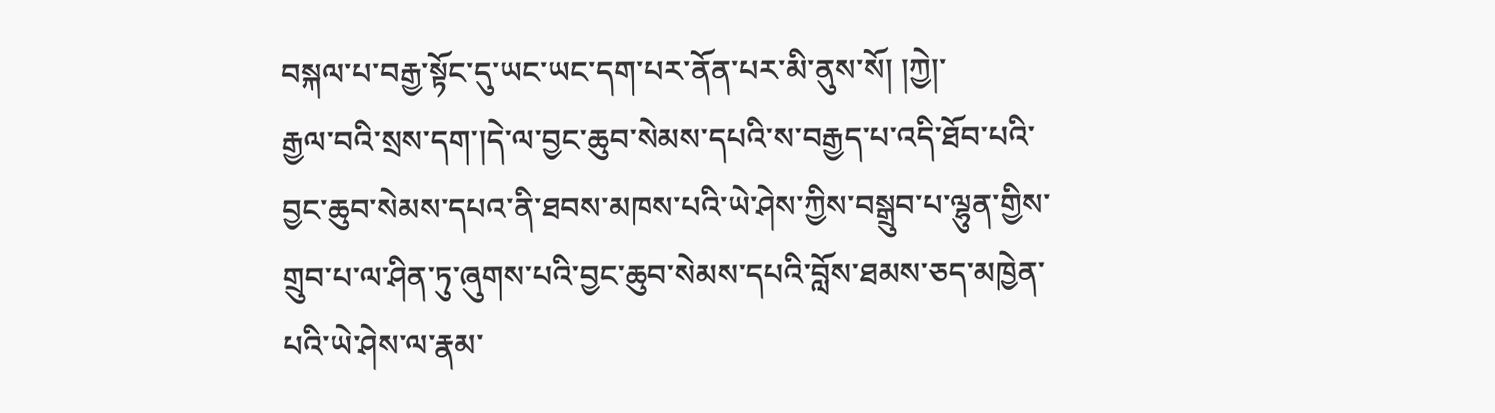བསྐལ་པ་བརྒྱ་སྟོང་དུ་ཡང་ཡང་དག་པར་ནོན་པར་མི་ནུས་སོ། །ཀྱེ།་
རྒྱལ་བའི་སྲས་དག་།དེ་ལ་བྱང་ཆུབ་སེམས་དཔའི་ས་བརྒྱད་པ་འདི་ཐོབ་པའི་བྱང་ཆུབ་སེམས་དཔའ་ནི་ཐབས་མཁས་པའི་ཡེ་ཤེས་ཀྱིས་བསྒྲུབ་པ་ལྷུན་གྱིས་གྲུབ་པ་ལ་ཤིན་ཏུ་ཞུགས་པའི་བྱང་ཆུབ་སེམས་དཔའི་བློས་ཐམས་ཅད་མཁྱེན་པའི་ཡེ་ཤེས་ལ་རྣམ་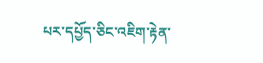པར་དཔྱོད་ཅིང་འཇིག་རྟེན་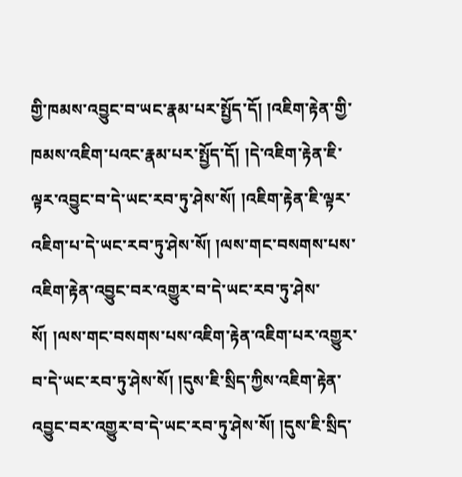གྱི་ཁམས་འབྱུང་བ་ཡང་རྣམ་པར་སྤྱོད་དོ། །འཇིག་རྟེན་གྱི་ཁམས་འཇིག་པའང་རྣམ་པར་སྤྱོད་དོ། །དེ་འཇིག་རྟེན་ཇི་ལྟར་འབྱུང་བ་དེ་ཡང་རབ་ཏུ་ཤེས་སོ། །འཇིག་རྟེན་ཇི་ལྟར་འཇིག་པ་དེ་ཡང་རབ་ཏུ་ཤེས་སོ། །ལས་གང་བསགས་པས་འཇིག་རྟེན་འབྱུང་བར་འགྱུར་བ་དེ་ཡང་རབ་ཏུ་ཤེས་སོ། །ལས་གང་བསགས་པས་འཇིག་རྟེན་འཇིག་པར་འགྱུར་བ་དེ་ཡང་རབ་ཏུ་ཤེས་སོ། །དུས་ཇི་སྲིད་ཀྱིས་འཇིག་རྟེན་འབྱུང་བར་འགྱུར་བ་དེ་ཡང་རབ་ཏུ་ཤེས་སོ། །དུས་ཇི་སྲིད་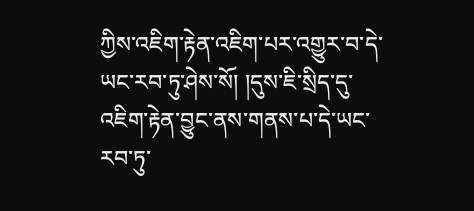ཀྱིས་འཇིག་རྟེན་འཇིག་པར་འགྱུར་བ་དེ་ཡང་རབ་ཏུ་ཤེས་སོ། །དུས་ཇི་སྲིད་དུ་འཇིག་རྟེན་བྱུང་ནས་གནས་པ་དེ་ཡང་རབ་ཏུ་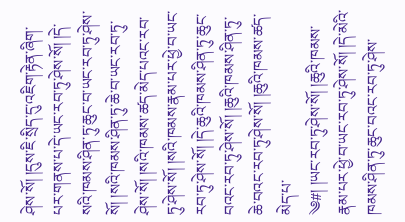ཤེས་སོ། །དུས་ཇི་སྲིད་དུ་འཇིག་རྟེན་ཞིག་པར་གནས་པ་དེ་ཡང་རབ་ཏུ་ཤེས་སོ། །དེ་སའི་ཁམས་ཤིན་ཏུ་ཆུང་བ་ཡང་རབ་ཏུ་ཤེས་སོ། །སའི་ཁམས་ཤིན་ཏུ་ཆེ་བ་ཡང་རབ་ཏུ་ཤེས་སོ། །སའི་ཁམས་ཚད་མེད་པའང་རབ་ཏུ་ཤེས་སོ། །སའི་ཁམས་རྣམ་པར་ཕྱེ་བ་ཡང་རབ་ཏུ་ཤེས་སོ། །དེ་ཆུའི་ཁམས་ཤིན་ཏུ་ཆུང་བའང་རབ་ཏུ་ཤེས་སོ། །ཆུའི་ཁམས་ཤིན་ཏུ་ཆེ་བའང་རབ་ཏུ་ཤེས་སོ། །ཆུའི་ཁམས་ཚད་མེད་པ་
༄#། །ཡང་རབ་ཏུ་ཤེས་སོ། །ཆུའི་ཁམས་རྣམ་པར་ཕྱེ་བ་ཡང་རབ་ཏུ་ཤེས་སོ། །དེ་མེའི་ཁམས་ཤིན་ཏུ་ཆུང་བའང་རབ་ཏུ་ཤེས་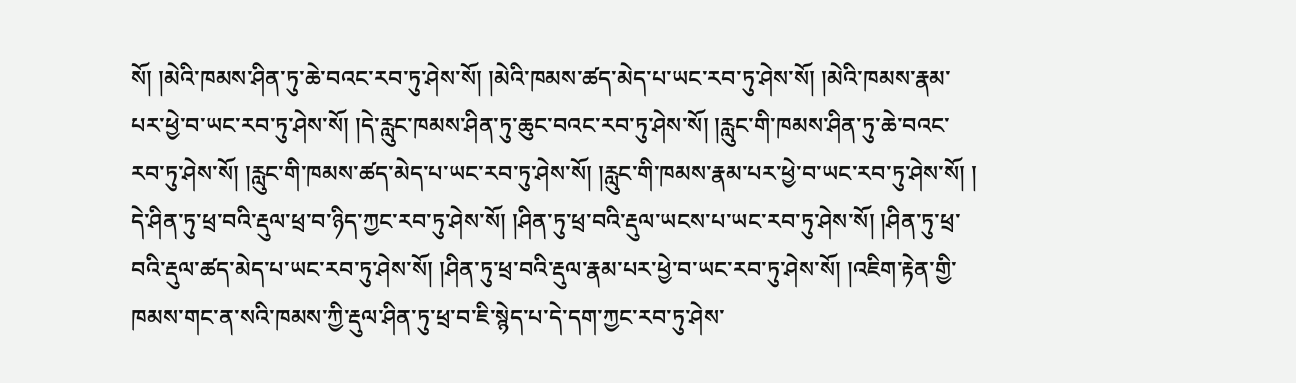སོ། །མེའི་ཁམས་ཤིན་ཏུ་ཆེ་བའང་རབ་ཏུ་ཤེས་སོ། །མེའི་ཁམས་ཚད་མེད་པ་ཡང་རབ་ཏུ་ཤེས་སོ། །མེའི་ཁམས་རྣམ་པར་ཕྱེ་བ་ཡང་རབ་ཏུ་ཤེས་སོ། །དེ་རླུང་ཁམས་ཤིན་ཏུ་ཆུང་བའང་རབ་ཏུ་ཤེས་སོ། །རླུང་གི་ཁམས་ཤིན་ཏུ་ཆེ་བའང་རབ་ཏུ་ཤེས་སོ། །རླུང་གི་ཁམས་ཚད་མེད་པ་ཡང་རབ་ཏུ་ཤེས་སོ། །རླུང་གི་ཁམས་རྣམ་པར་ཕྱེ་བ་ཡང་རབ་ཏུ་ཤེས་སོ། ། དེ་ཤིན་ཏུ་ཕྲ་བའི་རྡུལ་ཕྲ་བ་ཉིད་ཀྱང་རབ་ཏུ་ཤེས་སོ། །ཤིན་ཏུ་ཕྲ་བའི་རྡུལ་ཡངས་པ་ཡང་རབ་ཏུ་ཤེས་སོ། །ཤིན་ཏུ་ཕྲ་བའི་རྡུལ་ཚད་མེད་པ་ཡང་རབ་ཏུ་ཤེས་སོ། །ཤིན་ཏུ་ཕྲ་བའི་རྡུལ་རྣམ་པར་ཕྱེ་བ་ཡང་རབ་ཏུ་ཤེས་སོ། །འཇིག་རྟེན་གྱི་ཁམས་གང་ན་སའི་ཁམས་ཀྱི་རྡུལ་ཤིན་ཏུ་ཕྲ་བ་ཇི་སྙེད་པ་དེ་དག་ཀྱང་རབ་ཏུ་ཤེས་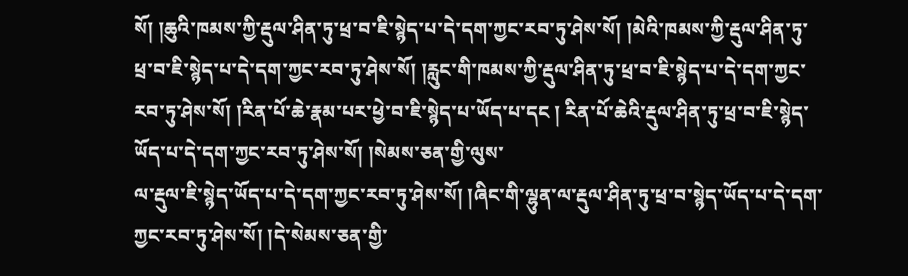སོ། །ཆུའི་ཁམས་ཀྱི་རྡུལ་ཤིན་ཏུ་ཕྲ་བ་ཇི་སྙེད་པ་དེ་དག་ཀྱང་རབ་ཏུ་ཤེས་སོ། །མེའི་ཁམས་ཀྱི་རྡུལ་ཤིན་ཏུ་ཕྲ་བ་ཇི་སྙེད་པ་དེ་དག་ཀྱང་རབ་ཏུ་ཤེས་སོ། །རླུང་གི་ཁམས་ཀྱི་རྡུལ་ཤིན་ཏུ་ཕྲ་བ་ཇི་སྙེད་པ་དེ་དག་ཀྱང་རབ་ཏུ་ཤེས་སོ། །རིན་པོ་ཆེ་རྣམ་པར་ཕྱེ་བ་ཇི་སྙེད་པ་ཡོད་པ་དང ། རིན་པོ་ཆེའི་རྡུལ་ཤིན་ཏུ་ཕྲ་བ་ཇི་སྙེད་ཡོད་པ་དེ་དག་ཀྱང་རབ་ཏུ་ཤེས་སོ། །སེམས་ཅན་གྱི་ལུས་
ལ་རྡུལ་ཇི་སྙེད་ཡོད་པ་དེ་དག་ཀྱང་རབ་ཏུ་ཤེས་སོ། །ཞིང་གི་ལྷུན་ལ་རྡུལ་ཤིན་ཏུ་ཕྲ་བ་སྙེད་ཡོད་པ་དེ་དག་ཀྱང་རབ་ཏུ་ཤེས་སོ། །དེ་སེམས་ཅན་གྱི་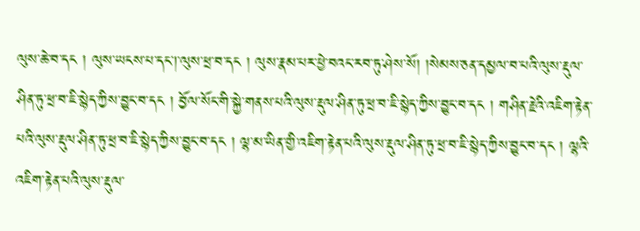ལུས་ཆེ་བ་དང ། ལུས་ཡངས་པ་དང།་ལུས་ཕྲ་བ་དང ། ལུས་རྣམ་པར་ཕྱེ་བའང་རབ་ཏུ་ཤེས་སོ། །སེམས་ཅན་དམྱལ་བ་པའི་ལུས་རྡུལ་ཤིན་ཏུ་ཕྲ་བ་ཇི་སྙེད་ཀྱིས་བྱུང་བ་དང ། བྱོལ་སོང་གི་སྐྱེ་གནས་པའི་ལུས་རྡུལ་ཤིན་ཏུ་ཕྲ་བ་ཇི་སྙེད་ཀྱིས་བྱུང་བ་དང ། གཤིན་རྗེའི་འཇིག་རྟེན་པའི་ལུས་རྡུལ་ཤིན་ཏུ་ཕྲ་བ་ཇི་སྙེད་ཀྱིས་བྱུང་བ་དང ། ལྷ་མ་ཡིན་གྱི་འཇིག་རྟེན་པའི་ལུས་རྡུལ་ཤིན་ཏུ་ཕྲ་བ་ཇི་སྙེད་ཀྱིས་བྱུང་བ་དང ། ལྷའི་འཇིག་རྟེན་པའི་ལུས་རྡུལ་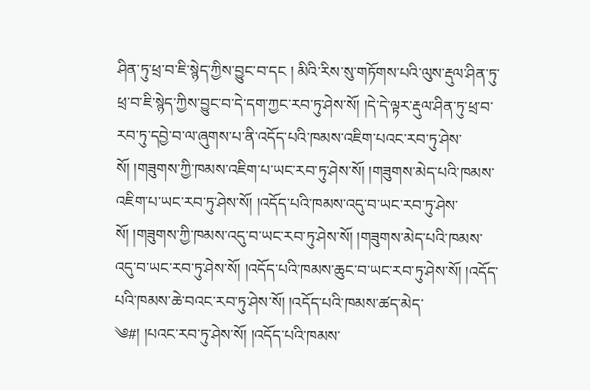ཤིན་ཏུ་ཕྲ་བ་ཇི་སྙེད་ཀྱིས་བྱུང་བ་དང ། མིའི་རིས་སུ་གཏོགས་པའི་ལུས་རྡུལ་ཤིན་ཏུ་ཕྲ་བ་ཇི་སྙེད་ཀྱིས་བྱུང་བ་དེ་དག་ཀྱང་རབ་ཏུ་ཤེས་སོ། །དེ་དེ་ལྟར་རྡུལ་ཤིན་ཏུ་ཕྲ་བ་རབ་ཏུ་དབྱེ་བ་ལ་ཞུགས་པ་ནི་འདོད་པའི་ཁམས་འཇིག་པའང་རབ་ཏུ་ཤེས་སོ། །གཟུགས་ཀྱི་ཁམས་འཇིག་པ་ཡང་རབ་ཏུ་ཤེས་སོ། །གཟུགས་མེད་པའི་ཁམས་འཇིག་པ་ཡང་རབ་ཏུ་ཤེས་སོ། །འདོད་པའི་ཁམས་འདུ་བ་ཡང་རབ་ཏུ་ཤེས་སོ། །གཟུགས་ཀྱི་ཁམས་འདུ་བ་ཡང་རབ་ཏུ་ཤེས་སོ། །གཟུགས་མེད་པའི་ཁམས་འདུ་བ་ཡང་རབ་ཏུ་ཤེས་སོ། །འདོད་པའི་ཁམས་ཆུང་བ་ཡང་རབ་ཏུ་ཤེས་སོ། །འདོད་པའི་ཁམས་ཆེ་བའང་རབ་ཏུ་ཤེས་སོ། །འདོད་པའི་ཁམས་ཚད་མེད་
༄#། །པའང་རབ་ཏུ་ཤེས་སོ། །འདོད་པའི་ཁམས་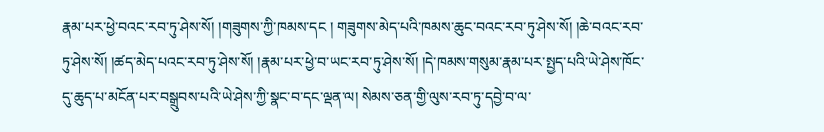རྣམ་པར་ཕྱེ་བའང་རབ་ཏུ་ཤེས་སོ། །གཟུགས་ཀྱི་ཁམས་དང ། གཟུགས་མེད་པའི་ཁམས་ཆུང་བའང་རབ་ཏུ་ཤེས་སོ། །ཆེ་བའང་རབ་ཏུ་ཤེས་སོ། །ཚད་མེད་པའང་རབ་ཏུ་ཤེས་སོ། །རྣམ་པར་ཕྱེ་བ་ཡང་རབ་ཏུ་ཤེས་སོ། །དེ་ཁམས་གསུམ་རྣམ་པར་སྤྱད་པའི་ཡེ་ཤེས་ཁོང་དུ་ཆུད་པ་མངོན་པར་བསྒྲུབས་པའི་ཡེ་ཤེས་ཀྱི་སྣང་བ་དང་ལྡན་ལ། སེམས་ཅན་གྱི་ལུས་རབ་ཏུ་དབྱེ་བ་ལ་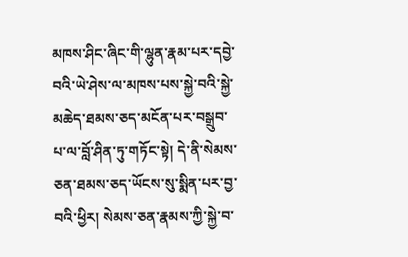མཁས་ཤིང་ཞིང་གི་ལྷུན་རྣམ་པར་དབྱེ་བའི་ཡེ་ཤེས་ལ་མཁས་པས་སྐྱེ་བའི་སྐྱེ་མཆེད་ཐམས་ཅད་མངོན་པར་བསྒྲུབ་པ་ལ་བློ་ཤིན་ཏུ་གཏོང་སྟེ། དེ་ནི་སེམས་ཅན་ཐམས་ཅད་ཡོངས་སུ་སྨིན་པར་བྱ་བའི་ཕྱིར། སེམས་ཅན་རྣམས་ཀྱི་སྐྱེ་བ་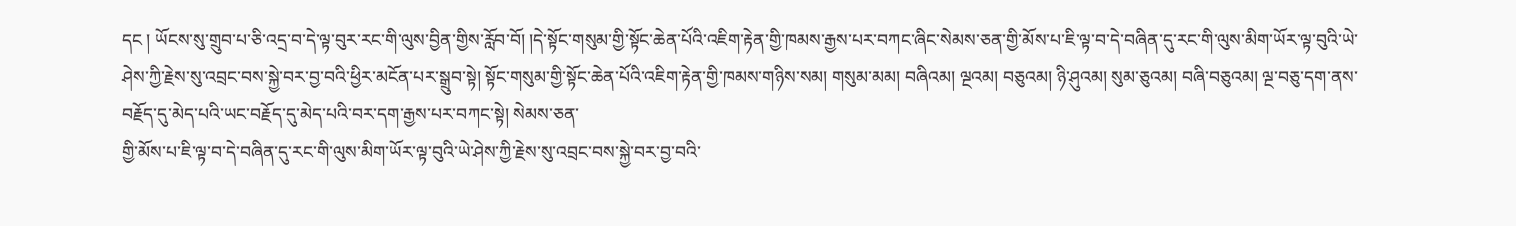དང ། ཡོངས་སུ་གྲུབ་པ་ཅི་འདྲ་བ་དེ་ལྟ་བུར་རང་གི་ལུས་བྱིན་གྱིས་རློབ་བོ། །དེ་སྟོང་གསུམ་གྱི་སྟོང་ཆེན་པོའི་འཇིག་རྟེན་གྱི་ཁམས་རྒྱས་པར་བཀང་ཞིང་སེམས་ཅན་གྱི་མོས་པ་ཇི་ལྟ་བ་དེ་བཞིན་དུ་རང་གི་ལུས་མིག་ཡོར་ལྟ་བུའི་ཡེ་ཤེས་ཀྱི་རྗེས་སུ་འབྲང་བས་སྐྱེ་བར་བྱ་བའི་ཕྱིར་མངོན་པར་སྒྲུབ་སྟེ། སྟོང་གསུམ་གྱི་སྟོང་ཆེན་པོའི་འཇིག་རྟེན་གྱི་ཁམས་གཉིས་སམ། གསུམ་མམ། བཞིའམ། ལྔའམ། བཅུའམ། ཉི་ཤུའམ། སུམ་ཅུའམ། བཞི་བཅུའམ། ལྔ་བཅུ་དག་ནས་བརྗོད་དུ་མེད་པའི་ཡང་བརྗོད་དུ་མེད་པའི་བར་དག་རྒྱས་པར་བཀང་སྟེ། སེམས་ཅན་
གྱི་མོས་པ་ཇི་ལྟ་བ་དེ་བཞིན་དུ་རང་གི་ལུས་མིག་ཡོར་ལྟ་བུའི་ཡེ་ཤེས་ཀྱི་རྗེས་སུ་འབྲང་བས་སྐྱེ་བར་བྱ་བའི་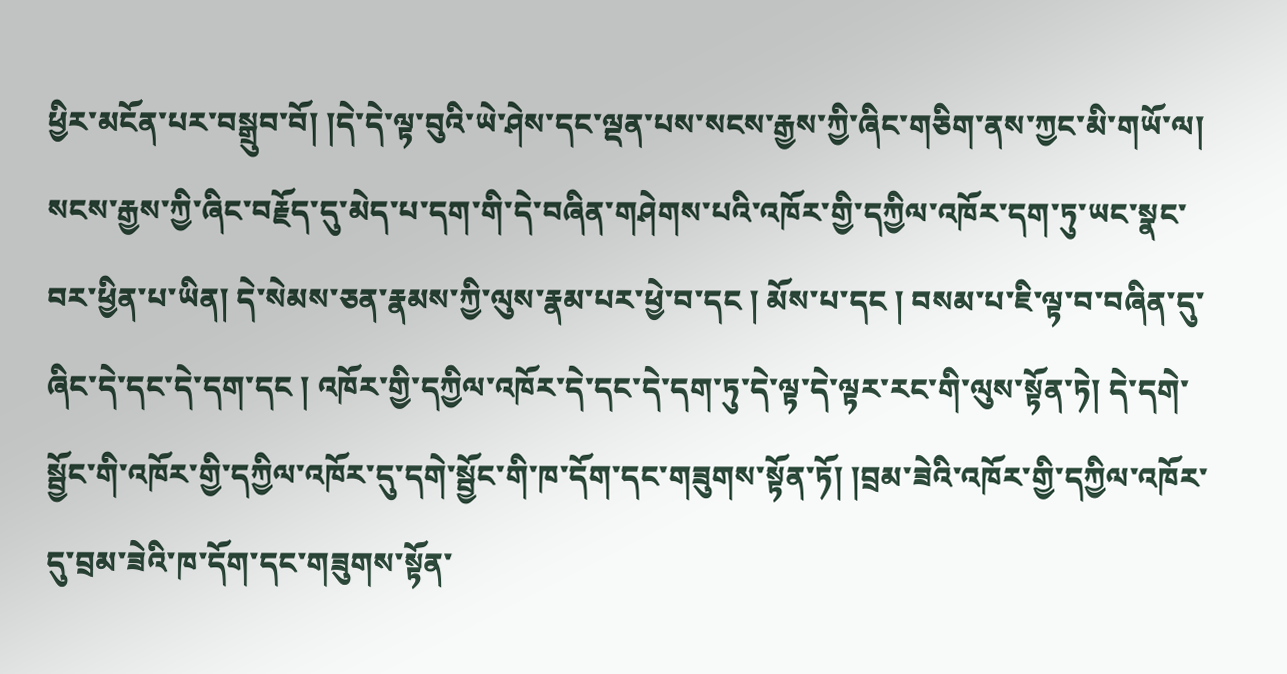ཕྱིར་མངོན་པར་བསྒྲུབ་བོ། །དེ་དེ་ལྟ་བུའི་ཡེ་ཤེས་དང་ལྡན་པས་སངས་རྒྱས་ཀྱི་ཞིང་གཅིག་ནས་ཀྱང་མི་གཡོ་ལ། སངས་རྒྱས་ཀྱི་ཞིང་བརྗོད་དུ་མེད་པ་དག་གི་དེ་བཞིན་གཤེགས་པའི་འཁོར་གྱི་དཀྱིལ་འཁོར་དག་ཏུ་ཡང་སྣང་བར་ཕྱིན་པ་ཡིན། དེ་སེམས་ཅན་རྣམས་ཀྱི་ལུས་རྣམ་པར་ཕྱེ་བ་དང ། མོས་པ་དང ། བསམ་པ་ཇི་ལྟ་བ་བཞིན་དུ་ཞིང་དེ་དང་དེ་དག་དང ། འཁོར་གྱི་དཀྱིལ་འཁོར་དེ་དང་དེ་དག་ཏུ་དེ་ལྟ་དེ་ལྟར་རང་གི་ལུས་སྟོན་ཏེ། དེ་དགེ་སྦྱོང་གི་འཁོར་གྱི་དཀྱིལ་འཁོར་དུ་དགེ་སྦྱོང་གི་ཁ་དོག་དང་གཟུགས་སྟོན་ཏོ། །བྲམ་ཟེའི་འཁོར་གྱི་དཀྱིལ་འཁོར་དུ་བྲམ་ཟེའི་ཁ་དོག་དང་གཟུགས་སྟོན་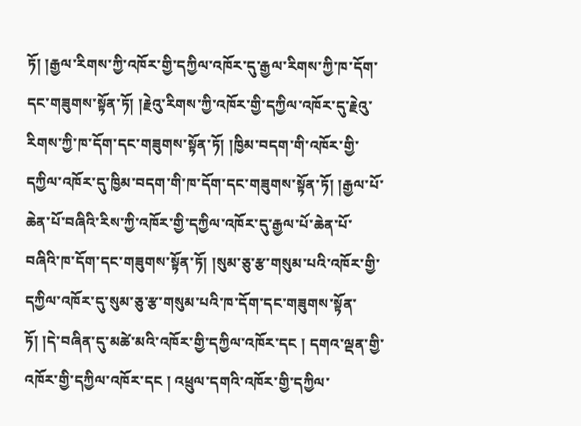ཏོ། །རྒྱལ་རིགས་ཀྱི་འཁོར་གྱི་དཀྱིལ་འཁོར་དུ་རྒྱལ་རིགས་ཀྱི་ཁ་དོག་དང་གཟུགས་སྟོན་ཏོ། །རྗེའུ་རིགས་ཀྱི་འཁོར་གྱི་དཀྱིལ་འཁོར་དུ་རྗེའུ་རིགས་ཀྱི་ཁ་དོག་དང་གཟུགས་སྟོན་ཏོ། །ཁྱིམ་བདག་གི་འཁོར་གྱི་དཀྱིལ་འཁོར་དུ་ཁྱིམ་བདག་གི་ཁ་དོག་དང་གཟུགས་སྟོན་ཏོ། །རྒྱལ་པོ་ཆེན་པོ་བཞིའི་རིས་ཀྱི་འཁོར་གྱི་དཀྱིལ་འཁོར་དུ་རྒྱལ་པོ་ཆེན་པོ་བཞིའི་ཁ་དོག་དང་གཟུགས་སྟོན་ཏོ། །སུམ་ཅུ་རྩ་གསུམ་པའི་འཁོར་གྱི་དཀྱིལ་འཁོར་དུ་སུམ་ཅུ་རྩ་གསུམ་པའི་ཁ་དོག་དང་གཟུགས་སྟོན་ཏོ། །དེ་བཞིན་དུ་མཚེ་མའི་འཁོར་གྱི་དཀྱིལ་འཁོར་དང ། དགའ་ལྡན་གྱི་འཁོར་གྱི་དཀྱིལ་འཁོར་དང ། འཕྲུལ་དགའི་འཁོར་གྱི་དཀྱིལ་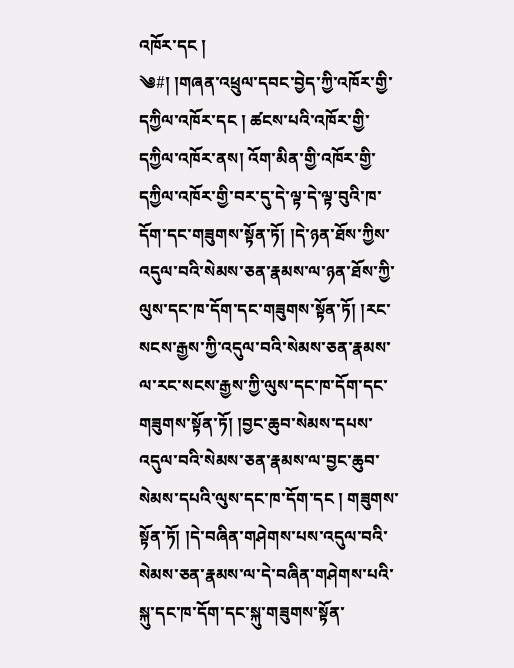འཁོར་དང །
༄#། །གཞན་འཕྲུལ་དབང་བྱེད་ཀྱི་འཁོར་གྱི་དཀྱིལ་འཁོར་དང ། ཚངས་པའི་འཁོར་གྱི་དཀྱིལ་འཁོར་ནས། འོག་མིན་གྱི་འཁོར་གྱི་དཀྱིལ་འཁོར་གྱི་བར་དུ་དེ་ལྟ་དེ་ལྟ་བུའི་ཁ་དོག་དང་གཟུགས་སྟོན་ཏོ། །དེ་ཉན་ཐོས་ཀྱིས་འདུལ་བའི་སེམས་ཅན་རྣམས་ལ་ཉན་ཐོས་ཀྱི་ལུས་དང་ཁ་དོག་དང་གཟུགས་སྟོན་ཏོ། །རང་སངས་རྒྱས་ཀྱི་འདུལ་བའི་སེམས་ཅན་རྣམས་ལ་རང་སངས་རྒྱས་ཀྱི་ལུས་དང་ཁ་དོག་དང་གཟུགས་སྟོན་ཏོ། །བྱང་ཆུབ་སེམས་དཔས་འདུལ་བའི་སེམས་ཅན་རྣམས་ལ་བྱང་ཆུབ་སེམས་དཔའི་ལུས་དང་ཁ་དོག་དང ། གཟུགས་སྟོན་ཏོ། །དེ་བཞིན་གཤེགས་པས་འདུལ་བའི་སེམས་ཅན་རྣམས་ལ་དེ་བཞིན་གཤེགས་པའི་སྐུ་དང་ཁ་དོག་དང་སྐུ་གཟུགས་སྟོན་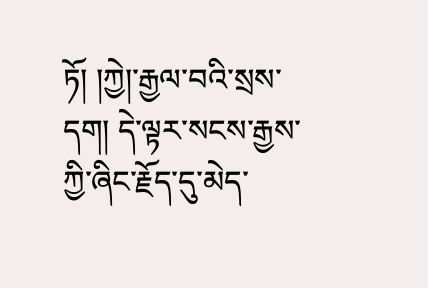ཏོ། །ཀྱེ།་རྒྱལ་བའི་སྲས་དག། དེ་ལྟར་སངས་རྒྱས་ཀྱི་ཞིང་རྗོད་དུ་མེད་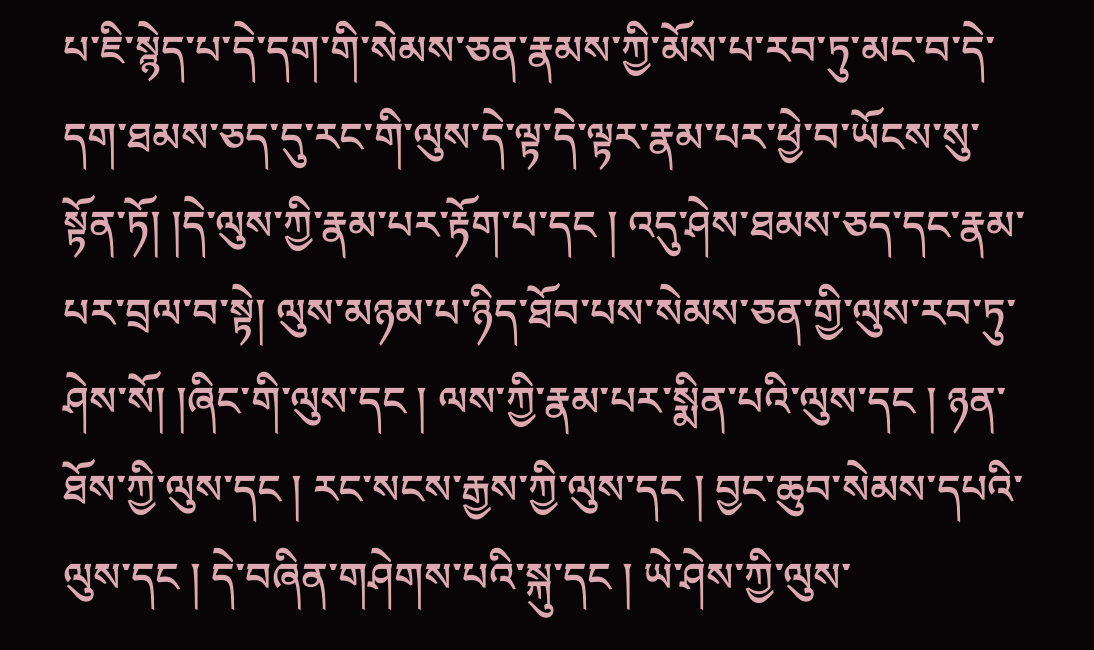པ་ཇི་སྙེད་པ་དེ་དག་གི་སེམས་ཅན་རྣམས་ཀྱི་མོས་པ་རབ་ཏུ་མང་བ་དེ་དག་ཐམས་ཅད་དུ་རང་གི་ལུས་དེ་ལྟ་དེ་ལྟར་རྣམ་པར་ཕྱེ་བ་ཡོངས་སུ་སྟོན་ཏོ། །དེ་ལུས་ཀྱི་རྣམ་པར་རྟོག་པ་དང ། འདུ་ཤེས་ཐམས་ཅད་དང་རྣམ་པར་བྲལ་བ་སྟེ། ལུས་མཉམ་པ་ཉིད་ཐོབ་པས་སེམས་ཅན་གྱི་ལུས་རབ་ཏུ་ཤེས་སོ། །ཞིང་གི་ལུས་དང ། ལས་ཀྱི་རྣམ་པར་སྨིན་པའི་ལུས་དང ། ཉན་ཐོས་ཀྱི་ལུས་དང ། རང་སངས་རྒྱས་ཀྱི་ལུས་དང ། བྱང་ཆུབ་སེམས་དཔའི་ལུས་དང ། དེ་བཞིན་གཤེགས་པའི་སྐུ་དང ། ཡེ་ཤེས་ཀྱི་ལུས་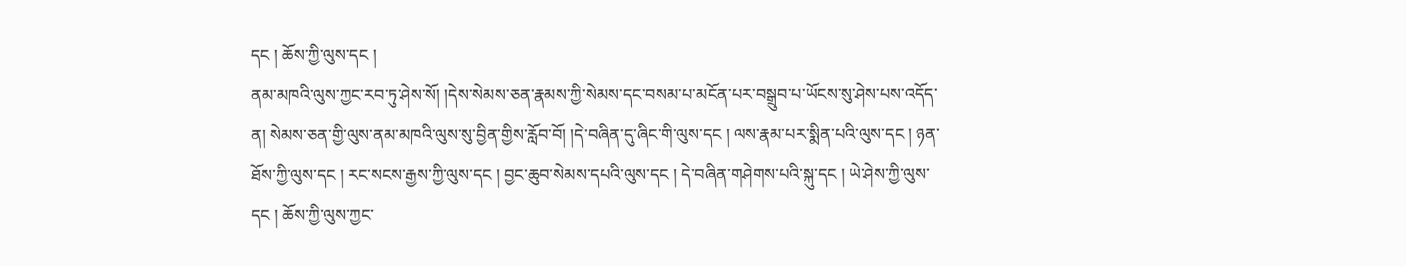དང ། ཆོས་ཀྱི་ལུས་དང །
ནམ་མཁའི་ལུས་ཀྱང་རབ་ཏུ་ཤེས་སོ། །དེས་སེམས་ཅན་རྣམས་ཀྱི་སེམས་དང་བསམ་པ་མངོན་པར་བསྒྲུབ་པ་ཡོངས་སུ་ཤེས་པས་འདོད་ན། སེམས་ཅན་གྱི་ལུས་ནམ་མཁའི་ལུས་སུ་བྱིན་གྱིས་རློབ་བོ། །དེ་བཞིན་དུ་ཞིང་གི་ལུས་དང ། ལས་རྣམ་པར་སྨིན་པའི་ལུས་དང ། ཉན་ཐོས་ཀྱི་ལུས་དང ། རང་སངས་རྒྱས་ཀྱི་ལུས་དང ། བྱང་ཆུབ་སེམས་དཔའི་ལུས་དང ། དེ་བཞིན་གཤེགས་པའི་སྐུ་དང ། ཡེ་ཤེས་ཀྱི་ལུས་དང ། ཆོས་ཀྱི་ལུས་ཀྱང་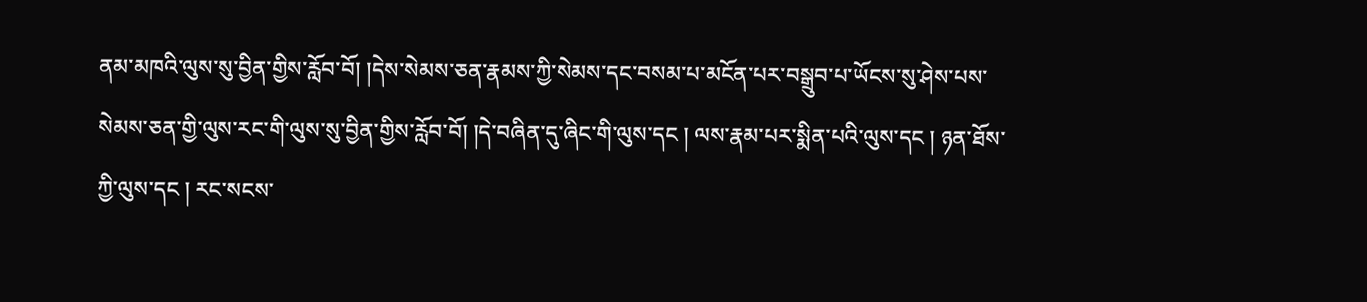ནམ་མཁའི་ལུས་སུ་བྱིན་གྱིས་རློབ་བོ། །དེས་སེམས་ཅན་རྣམས་ཀྱི་སེམས་དང་བསམ་པ་མངོན་པར་བསྒྲུབ་པ་ཡོངས་སུ་ཤེས་པས་སེམས་ཅན་གྱི་ལུས་རང་གི་ལུས་སུ་བྱིན་གྱིས་རློབ་བོ། །དེ་བཞིན་དུ་ཞིང་གི་ལུས་དང ། ལས་རྣམ་པར་སྨིན་པའི་ལུས་དང ། ཉན་ཐོས་ཀྱི་ལུས་དང ། རང་སངས་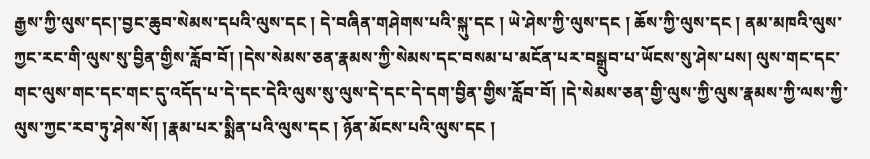རྒྱས་ཀྱི་ལུས་དང།་བྱང་ཆུབ་སེམས་དཔའི་ལུས་དང ། དེ་བཞིན་གཤེགས་པའི་སྐུ་དང ། ཡེ་ཤེས་ཀྱི་ལུས་དང ། ཆོས་ཀྱི་ལུས་དང ། ནམ་མཁའི་ལུས་ཀྱང་རང་གི་ལུས་སུ་བྱིན་གྱིས་རློབ་བོ། །དེས་སེམས་ཅན་རྣམས་ཀྱི་སེམས་དང་བསམ་པ་མངོན་པར་བསྒྲུབ་པ་ཡོངས་སུ་ཤེས་པས། ལུས་གང་དང་གང་ལུས་གང་དང་གང་དུ་འདོད་པ་དེ་དང་དེའི་ལུས་སུ་ལུས་དེ་དང་དེ་དག་བྱིན་གྱིས་རློབ་བོ། །དེ་སེམས་ཅན་གྱི་ལུས་ཀྱི་ལུས་རྣམས་ཀྱི་ལས་ཀྱི་ལུས་ཀྱང་རབ་ཏུ་ཤེས་སོ། །རྣམ་པར་སྨིན་པའི་ལུས་དང ། ཉོན་མོངས་པའི་ལུས་དང །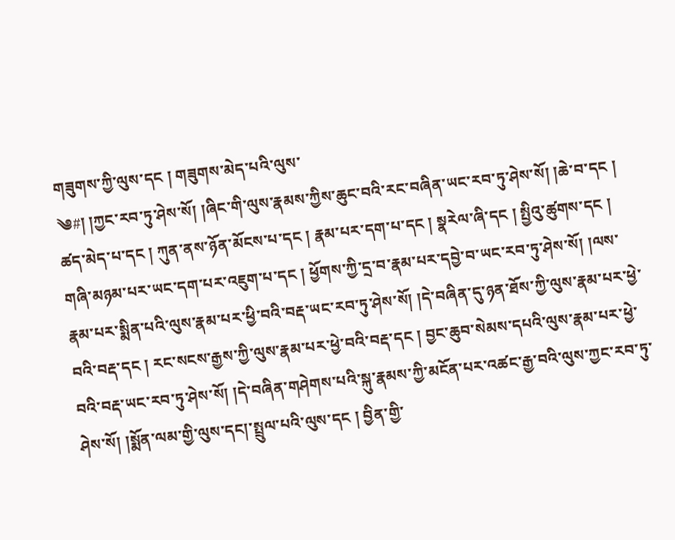གཟུགས་ཀྱི་ལུས་དང ། གཟུགས་མེད་པའི་ལུས་
༄#། །ཀྱང་རབ་ཏུ་ཤེས་སོ། །ཞིང་གི་ལུས་རྣམས་ཀྱིས་ཆུང་བའི་རང་བཞིན་ཡང་རབ་ཏུ་ཤེས་སོ། །ཆེ་བ་དང ། ཚད་མེད་པ་དང ། ཀུན་ནས་ཉོན་མོངས་པ་དང ། རྣམ་པར་དག་པ་དང ། སྣརེལ་ཞི་དང ། སྤྱིའུ་ཚུགས་དང ། གཞི་མཉམ་པར་ཡང་དག་པར་འཇུག་པ་དང ། ཕྱོགས་ཀྱི་དྲ་བ་རྣམ་པར་དབྱེ་བ་ཡང་རབ་ཏུ་ཤེས་སོ། །ལས་རྣམ་པར་སྨིན་པའི་ལུས་རྣམ་པར་ཕྱི་བའི་བརྡ་ཡང་རབ་ཏུ་ཤེས་སོ། །དེ་བཞིན་དུ་ཉན་ཐོས་ཀྱི་ལུས་རྣམ་པར་ཕྱེ་བའི་བརྡ་དང ། རང་སངས་རྒྱས་ཀྱི་ལུས་རྣམ་པར་ཕྱེ་བའི་བརྡ་དང ། བྱང་ཆུབ་སེམས་དཔའི་ལུས་རྣམ་པར་ཕྱེ་བའི་བརྡ་ཡང་རབ་ཏུ་ཤེས་སོ། །དེ་བཞིན་གཤེགས་པའི་སྐུ་རྣམས་ཀྱི་མངོན་པར་འཚང་རྒྱ་བའི་ལུས་ཀྱང་རབ་ཏུ་ཤེས་སོ། །སྨོན་ལམ་གྱི་ལུས་དང།་སྤྲུལ་པའི་ལུས་དང ། བྱིན་གྱི་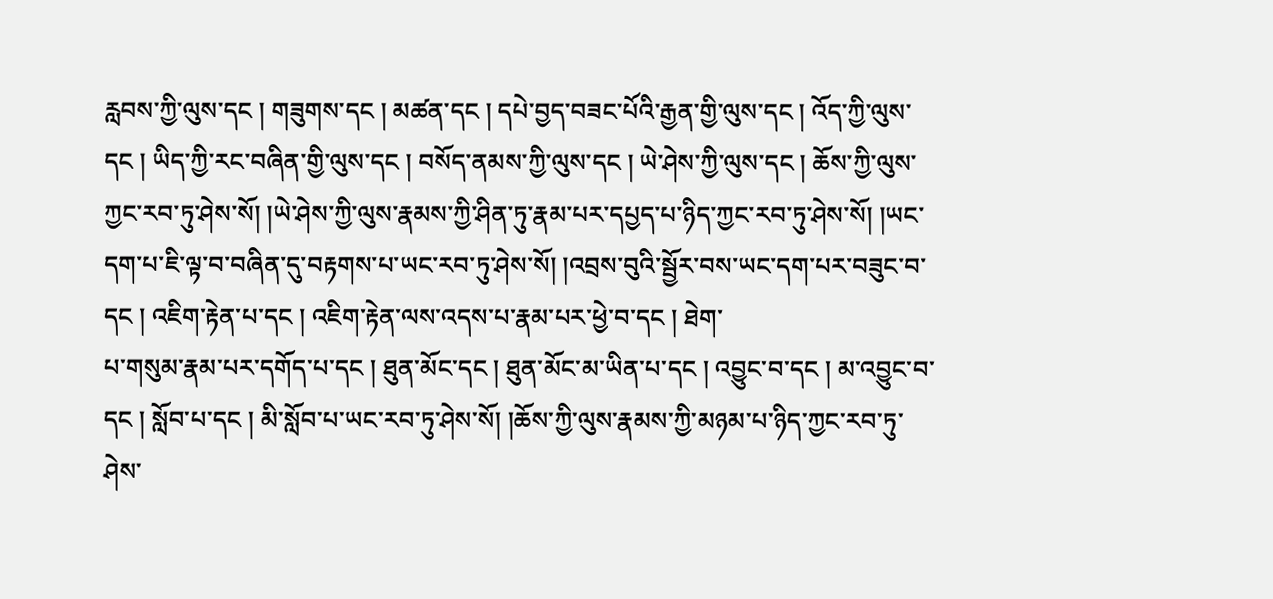རླབས་ཀྱི་ལུས་དང ། གཟུགས་དང ། མཚན་དང ། དཔེ་བྱད་བཟང་པོའི་རྒྱན་གྱི་ལུས་དང ། འོད་ཀྱི་ལུས་དང ། ཡིད་ཀྱི་རང་བཞིན་གྱི་ལུས་དང ། བསོད་ནམས་ཀྱི་ལུས་དང ། ཡེ་ཤེས་ཀྱི་ལུས་དང ། ཆོས་ཀྱི་ལུས་ཀྱང་རབ་ཏུ་ཤེས་སོ། །ཡེ་ཤེས་ཀྱི་ལུས་རྣམས་ཀྱི་ཤིན་ཏུ་རྣམ་པར་དཔྱད་པ་ཉིད་ཀྱང་རབ་ཏུ་ཤེས་སོ། །ཡང་དག་པ་ཇི་ལྟ་བ་བཞིན་དུ་བརྟགས་པ་ཡང་རབ་ཏུ་ཤེས་སོ། །འབྲས་བུའི་སྦྱོར་བས་ཡང་དག་པར་བཟུང་བ་དང ། འཇིག་རྟེན་པ་དང ། འཇིག་རྟེན་ལས་འདས་པ་རྣམ་པར་ཕྱེ་བ་དང ། ཐེག་
པ་གསུམ་རྣམ་པར་དགོད་པ་དང ། ཐུན་མོང་དང ། ཐུན་མོང་མ་ཡིན་པ་དང ། འབྱུང་བ་དང ། མ་འབྱུང་བ་དང ། སློབ་པ་དང ། མི་སློབ་པ་ཡང་རབ་ཏུ་ཤེས་སོ། །ཆོས་ཀྱི་ལུས་རྣམས་ཀྱི་མཉམ་པ་ཉིད་ཀྱང་རབ་ཏུ་ཤེས་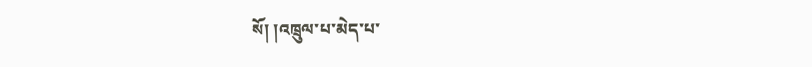སོ། །འཁྲུལ་པ་མེད་པ་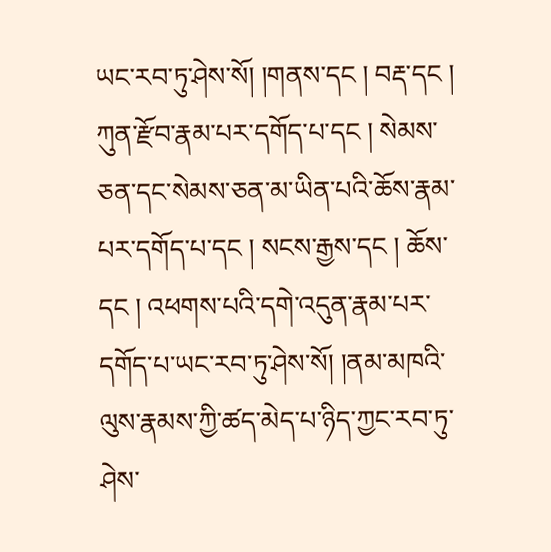ཡང་རབ་ཏུ་ཤེས་སོ། །གནས་དང ། བརྡ་དང ། ཀུན་རྫོབ་རྣམ་པར་དགོད་པ་དང ། སེམས་ཅན་དང་སེམས་ཅན་མ་ཡིན་པའི་ཆོས་རྣམ་པར་དགོད་པ་དང ། སངས་རྒྱས་དང ། ཆོས་དང ། འཕགས་པའི་དགེ་འདུན་རྣམ་པར་དགོད་པ་ཡང་རབ་ཏུ་ཤེས་སོ། །ནམ་མཁའི་ལུས་རྣམས་ཀྱི་ཚད་མེད་པ་ཉིད་ཀྱང་རབ་ཏུ་ཤེས་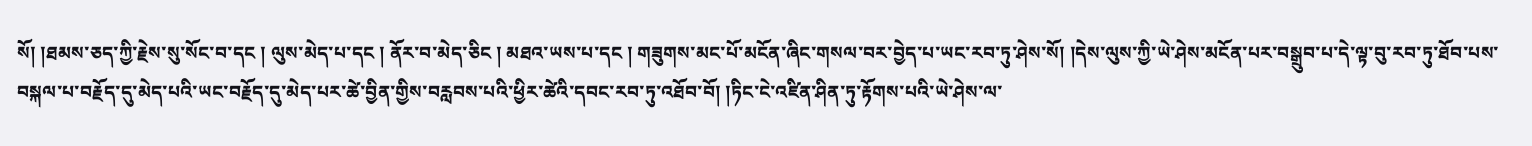སོ། །ཐམས་ཅད་ཀྱི་རྗེས་སུ་སོང་བ་དང ། ལུས་མེད་པ་དང ། ནོར་བ་མེད་ཅིང ། མཐའ་ཡས་པ་དང ། གཟུགས་མང་པོ་མངོན་ཞིང་གསལ་བར་བྱེད་པ་ཡང་རབ་ཏུ་ཤེས་སོ། །དེས་ལུས་ཀྱི་ཡེ་ཤེས་མངོན་པར་བསྒྲུབ་པ་དེ་ལྟ་བུ་རབ་ཏུ་ཐོབ་པས་བསྐལ་པ་བརྗོད་དུ་མེད་པའི་ཡང་བརྗོད་དུ་མེད་པར་ཚེ་བྱིན་གྱིས་བརླབས་པའི་ཕྱིར་ཚེའི་དབང་རབ་ཏུ་འཐོབ་བོ། །ཏིང་ངེ་འཛིན་ཤིན་ཏུ་རྟོགས་པའི་ཡེ་ཤེས་ལ་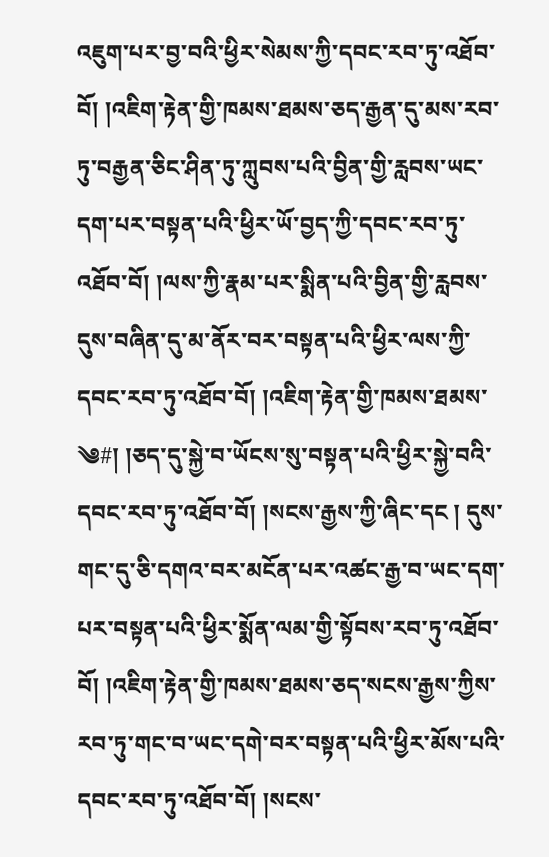འཇུག་པར་བྱ་བའི་ཕྱིར་སེམས་ཀྱི་དབང་རབ་ཏུ་འཐོབ་བོ། །འཇིག་རྟེན་གྱི་ཁམས་ཐམས་ཅད་རྒྱན་དུ་མས་རབ་ཏུ་བརྒྱན་ཅིང་ཤིན་ཏུ་ཀླུབས་པའི་བྱིན་གྱི་རླབས་ཡང་དག་པར་བསྟན་པའི་ཕྱིར་ཡོ་བྱད་ཀྱི་དབང་རབ་ཏུ་འཐོབ་བོ། །ལས་ཀྱི་རྣམ་པར་སྨིན་པའི་བྱིན་གྱི་རླབས་དུས་བཞིན་དུ་མ་ནོར་བར་བསྟན་པའི་ཕྱིར་ལས་ཀྱི་དབང་རབ་ཏུ་འཐོབ་བོ། །འཇིག་རྟེན་གྱི་ཁམས་ཐམས་
༄#། །ཅད་དུ་སྐྱེ་བ་ཡོངས་སུ་བསྟན་པའི་ཕྱིར་སྐྱེ་བའི་དབང་རབ་ཏུ་འཐོབ་བོ། །སངས་རྒྱས་ཀྱི་ཞིང་དང ། དུས་གང་དུ་ཅི་དགའ་བར་མངོན་པར་འཚང་རྒྱ་བ་ཡང་དག་པར་བསྟན་པའི་ཕྱིར་སྨོན་ལམ་གྱི་སྟོབས་རབ་ཏུ་འཐོབ་བོ། །འཇིག་རྟེན་གྱི་ཁམས་ཐམས་ཅད་སངས་རྒྱས་ཀྱིས་རབ་ཏུ་གང་བ་ཡང་དགེ་བར་བསྟན་པའི་ཕྱིར་མོས་པའི་དབང་རབ་ཏུ་འཐོབ་བོ། །སངས་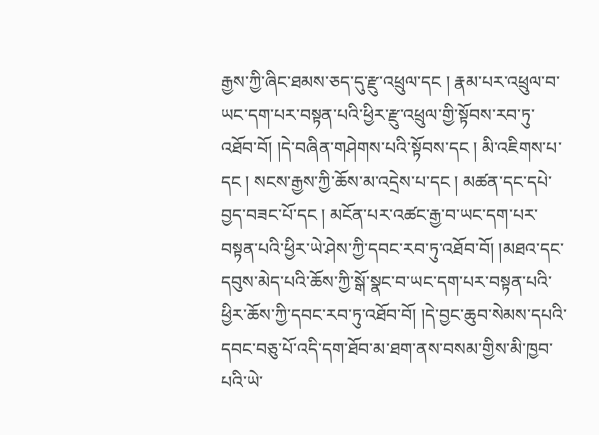རྒྱས་ཀྱི་ཞིང་ཐམས་ཅད་དུ་རྫུ་འཕྲུལ་དང ། རྣམ་པར་འཕྲུལ་བ་ཡང་དག་པར་བསྟན་པའི་ཕྱིར་རྫུ་འཕྲུལ་གྱི་སྟོབས་རབ་ཏུ་འཐོབ་བོ། །དེ་བཞིན་གཤེགས་པའི་སྟོབས་དང ། མི་འཇིགས་པ་དང ། སངས་རྒྱས་ཀྱི་ཆོས་མ་འདྲེས་པ་དང ། མཚན་དང་དཔེ་བྱད་བཟང་པོ་དང ། མངོན་པར་འཚང་རྒྱ་བ་ཡང་དག་པར་བསྟན་པའི་ཕྱིར་ཡེ་ཤེས་ཀྱི་དབང་རབ་ཏུ་འཐོབ་བོ། །མཐའ་དང་དབུས་མེད་པའི་ཆོས་ཀྱི་སྒོ་སྣང་བ་ཡང་དག་པར་བསྟན་པའི་ཕྱིར་ཆོས་ཀྱི་དབང་རབ་ཏུ་འཐོབ་བོ། །དེ་བྱང་ཆུབ་སེམས་དཔའི་དབང་བཅུ་པོ་འདི་དག་ཐོབ་མ་ཐག་ནས་བསམ་གྱིས་མི་ཁྱབ་པའི་ཡེ་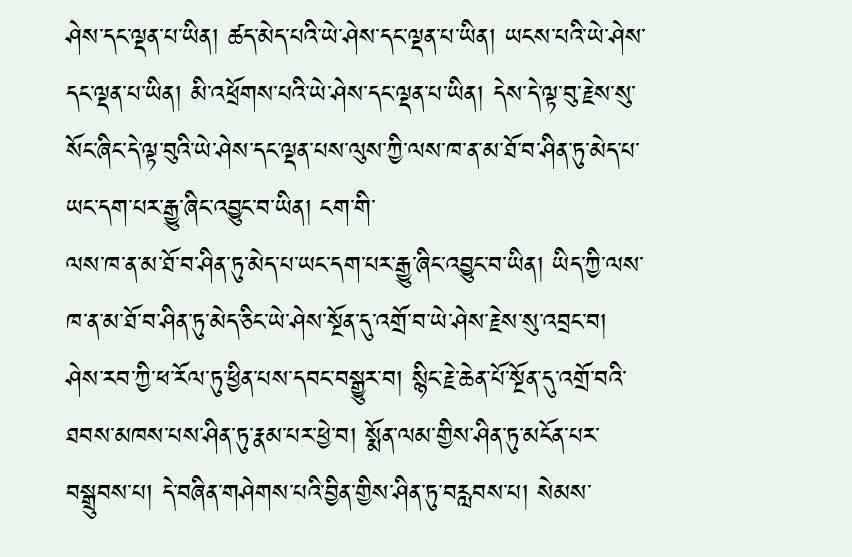ཤེས་དང་ལྡན་པ་ཡིན། ཚད་མེད་པའི་ཡེ་ཤེས་དང་ལྡན་པ་ཡིན། ཡངས་པའི་ཡེ་ཤེས་དང་ལྡན་པ་ཡིན། མི་འཕྲོགས་པའི་ཡེ་ཤེས་དང་ལྡན་པ་ཡིན། དེས་དེ་ལྟ་བུ་རྗེས་སུ་སོང་ཞིང་དེ་ལྟ་བུའི་ཡེ་ཤེས་དང་ལྡན་པས་ལུས་ཀྱི་ལས་ཁ་ན་མ་ཐོ་བ་ཤིན་ཏུ་མེད་པ་ཡང་དག་པར་རྒྱུ་ཞིང་འབྱུང་བ་ཡིན། ངག་གི་
ལས་ཁ་ན་མ་ཐོ་བ་ཤིན་ཏུ་མེད་པ་ཡང་དག་པར་རྒྱུ་ཞིང་འབྱུང་བ་ཡིན། ཡིད་ཀྱི་ལས་ཁ་ན་མ་ཐོ་བ་ཤིན་ཏུ་མེད་ཅིང་ཡེ་ཤེས་སྔོན་དུ་འགྲོ་བ་ཡེ་ཤེས་རྗེས་སུ་འབྲང་བ། ཤེས་རབ་ཀྱི་ཕ་རོལ་ཏུ་ཕྱིན་པས་དབང་བསྒྱུར་བ། སྙིང་རྗེ་ཆེན་པོ་སྔོན་དུ་འགྲོ་བའི་ཐབས་མཁས་པས་ཤིན་ཏུ་རྣམ་པར་ཕྱེ་བ། སྨོན་ལམ་གྱིས་ཤིན་ཏུ་མངོན་པར་བསྒྲུབས་པ། དེ་བཞིན་གཤེགས་པའི་བྱིན་གྱིས་ཤིན་ཏུ་བརླབས་པ། སེམས་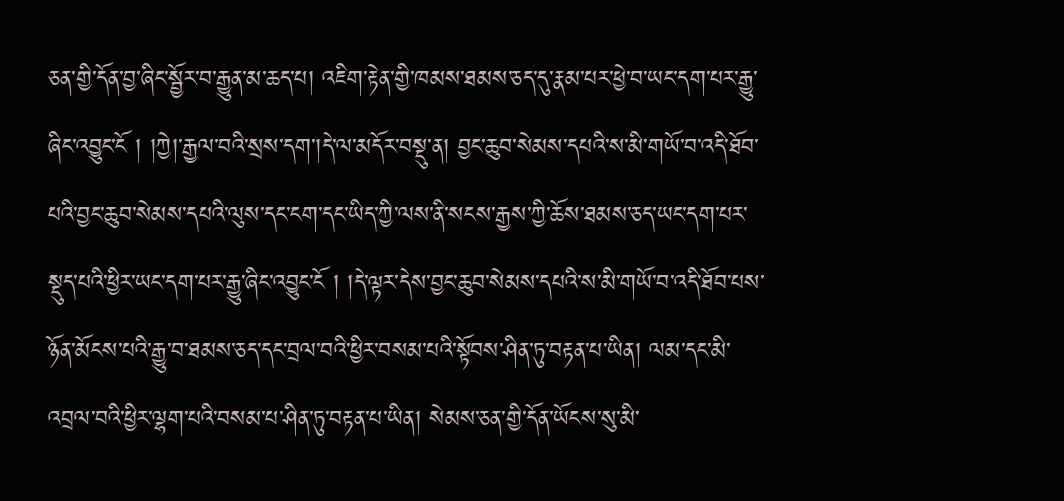ཅན་གྱི་དོན་བྱ་ཞིང་སྦྱོར་བ་རྒྱུན་མ་ཆད་པ། འཇིག་རྟེན་གྱི་ཁམས་ཐམས་ཅད་དུ་རྣམ་པར་ཕྱེ་བ་ཡང་དག་པར་རྒྱུ་ཞིང་འབྱུང་ངོ ། །ཀྱེ།་རྒྱལ་བའི་སྲས་དག་།དེ་ལ་མདོར་བསྡུ་ན། བྱང་ཆུབ་སེམས་དཔའི་ས་མི་གཡོ་བ་འདི་ཐོབ་པའི་བྱང་ཆུབ་སེམས་དཔའི་ལུས་དང་ངག་དང་ཡིད་ཀྱི་ལས་ནི་སངས་རྒྱས་ཀྱི་ཆོས་ཐམས་ཅད་ཡང་དག་པར་སྡུད་པའི་ཕྱིར་ཡང་དག་པར་རྒྱུ་ཞིང་འབྱུང་ངོ ། །དེ་ལྟར་དེས་བྱང་ཆུབ་སེམས་དཔའི་ས་མི་གཡོ་བ་འདི་ཐོབ་པས་ཉོན་མོངས་པའི་རྒྱུ་བ་ཐམས་ཅད་དང་བྲལ་བའི་ཕྱིར་བསམ་པའི་སྟོབས་ཤིན་ཏུ་བརྟན་པ་ཡིན། ལམ་དང་མི་འབྲལ་བའི་ཕྱིར་ལྷག་པའི་བསམ་པ་ཤིན་ཏུ་བརྟན་པ་ཡིན། སེམས་ཅན་གྱི་དོན་ཡོངས་སུ་མི་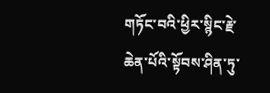གཏོང་བའི་ཕྱིར་སྙིང་རྗེ་ཆེན་པོའི་སྟོབས་ཤིན་ཏུ་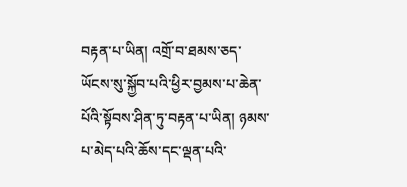བརྟན་པ་ཡིན། འགྲོ་བ་ཐམས་ཅད་ཡོངས་སུ་སྐྱོབ་པའི་ཕྱིར་བྱམས་པ་ཆེན་པོའི་སྟོབས་ཤིན་ཏུ་བརྟན་པ་ཡིན། ཉམས་པ་མེད་པའི་ཆོས་དང་ལྡན་པའི་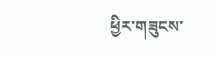ཕྱིར་གཟུངས་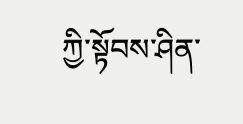ཀྱི་སྟོབས་ཤིན་